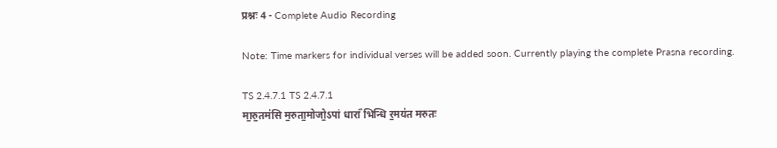प्रश्नः 4 - Complete Audio Recording

Note: Time markers for individual verses will be added soon. Currently playing the complete Prasna recording.

TS 2.4.7.1 TS 2.4.7.1
मा॒रु॒तम॑सि म॒रुता॒मोजो॒ऽपां धारां᳚ भिन्धि र॒मय॑त मरुतः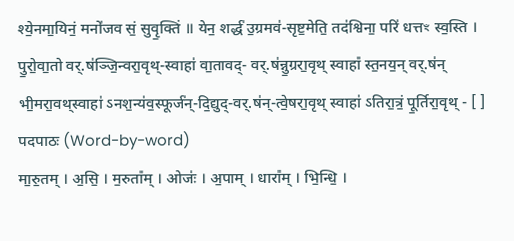श्ये॒नमा॒यिनं॒ मनो॑जव सं॒ सुवृ॒क्तिं ॥ येन॒ शर्द्ध॑ उ॒ग्रमव॑-सृष्ट॒मेति॒ तद॑श्विना॒ परि॑ धत्तꣳ स्व॒स्ति । पु॒रो॒वा॒तो वर्.ष॑ञ्जि॒न्वरा॒वृथ्-स्वाहा॑ वा॒तावद्- वर्.ष॑न्नु॒ग्ररा॒वृथ् स्वाहा᳚ स्त॒नय॒न् वर्.ष॑न् भी॒मरा॒वथ्‌स्वाहा॑ ऽनश॒न्य॑व॒स्फूर्ज॑न्-दि॒द्युद्-वर्.ष॑न्-त्वे॒षरा॒वृथ् स्वाहा॑ ऽतिरा॒त्रं॒ पू॒र्तिरा॒वृथ् - [ ]
पदपाठः (Word-by-word)
मा॒रु॒तम् । अ॒सि॒ । म॒रुता᳚म् । ओजः॑ । अ॒पाम् । धारा᳚म् । भि॒न्धि॒ ।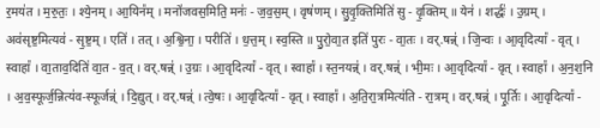र॒मय॑त । म॒रु॒तः॒ । श्ये॒नम् । आ॒यिन᳚म् । मनो॑जवस॒मिति॒ मनः॑ - ज॒व॒स॒म् । वृष॑णम् । सु॒वृ॒क्तिमिति॑ सु - वृ॒क्तिम् ॥ येन॑ । शर्द्धः॑ । उ॒ग्रम् । अव॑सृष्ट॒मित्यव॑ - सृ॒ष्ट॒म् । एति॑ । तत् । अ॒श्वि॒ना॒ । परीति॑ । ध॒त्त॒म् । स्व॒स्ति ॥ पु॒रो॒वा॒त इति॑ पुरः - वा॒तः । वर्.षन्न्॑ । जि॒न्वः । आ॒वृदित्या᳚ - वृत् । स्वाहा᳚ । वा॒ताव॒दिति॑ वा॒त - व॒त् । वर्.षन्न्॑ । उ॒ग्रः । आ॒वृदित्या᳚ - वृत् । स्वाहा᳚ । स्त॒नयन्न्॑ । वर्.षन्न्॑ । भी॒मः । आ॒वृदित्या᳚ - वृत् । स्वाहा᳚ । अ॒न॒श॒नि । अ॒व॒स्फूर्ज॒न्नित्य॑व-स्फूर्जन्न्॑ । दि॒द्युत् । वर्.षन्न्॑ । त्वे॒षः । आ॒वृदित्या᳚ - वृत् । स्वाहा᳚ । अ॒ति॒रा॒त्रमित्य॑ति - रा॒त्रम् । वर्.षन्न्॑ । पू॒र्तिः । आ॒वृदित्या᳚ -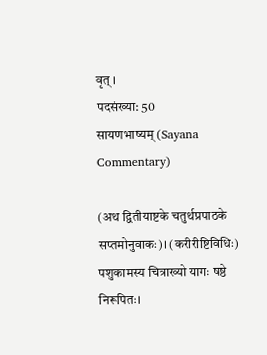वृत् ।
पदसंख्या: 50
सायणभाष्यम् (Sayana Commentary)

(अथ द्वितीयाष्टके चतुर्थप्रपाठके सप्तमोनुवाकः)। (करीरीष्टिविधिः) पशुकामस्य चित्राख्यो यागः षष्ठे निरूपितः।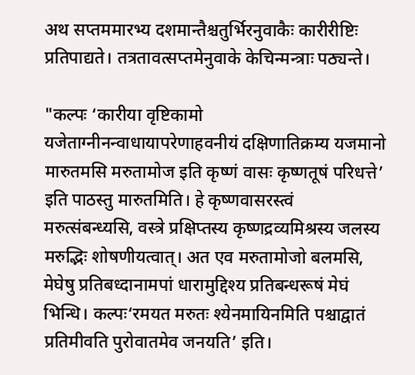अथ सप्तममारभ्य दशमान्तैश्चतुर्भिरनुवाकैः कारीरीष्टिः प्रतिपाद्यते। तत्रतावत्सप्तमेनुवाके केचिन्मन्त्राः पठ्यन्ते।

"कल्पः ‘कारीया वृष्टिकामो यजेताग्नीनन्वाधायापरेणाहवनीयं दक्षिणातिक्रम्य यजमानो मारुतमसि मरुतामोज इति कृष्णं वासः कृष्णतूषं परिधत्ते’ इति पाठस्तु मारुतमिति। हे कृष्णवासरस्त्वं मरुत्संबन्ध्यसि, वस्त्रे प्रक्षिप्तस्य कृष्णद्रव्यमिश्रस्य जलस्य मरुद्भिः शोषणीयत्वात्। अत एव मरुतामोजो बलमसि, मेघेषु प्रतिबध्दानामपां धारामुद्दिश्य प्रतिबन्धरूषं मेघं भिन्धि। कल्पः‘रमयत मरुतः श्येनमायिनमिति पश्चाद्वातं प्रतिमीवति पुरोवातमेव जनयति’ इति।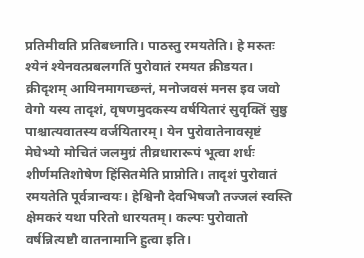प्रतिमीवति प्रतिबध्नाति। पाठस्तु रमयतेति। हे मरुतः श्येनं श्येनवत्प्रबलगतिं पुरोवातं रमयत क्रीडयत। क्रीदृशम् आयिनमागच्छन्तं, मनोजवसं मनस इव जवो वेगो यस्य तादृशं, वृषणमुदकस्य वर्षयितारं सुवृक्तिं सुष्ठु पाश्चात्यवातस्य वर्जयितारम्। येन पुरोवातेनावसृष्टं मेघेभ्यो मोचितं जलमुग्रं तीव्रधारारूपं भूत्वा शर्धः शीर्णमतिशोषेण हिंसितमेति प्राप्नोति। तादृशं पुरोवातं रमयतेति पूर्वत्रान्वयः। हेश्विनौ देवभिषजौ तज्जलं स्वस्ति क्षेमकरं यथा परितो धारयतम्। कल्पः पुरोवातो वर्षन्नित्यष्टौ वातनामानि हुत्वा इति।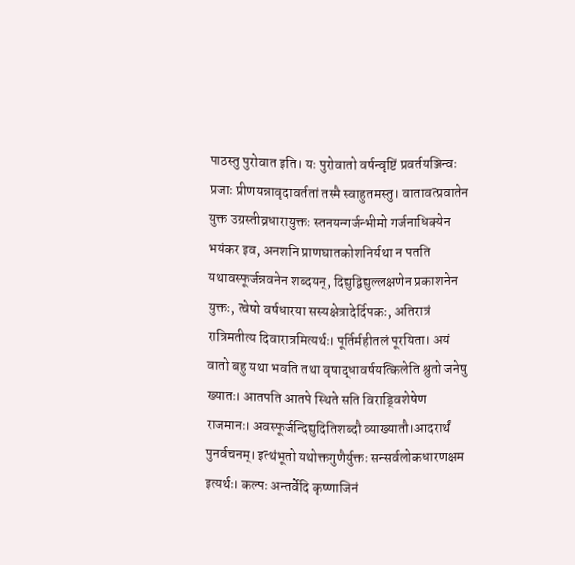पाठस्तु पुरोवात इति। यः पुरोवातो वर्षन्वृष्टिं प्रवर्तयञ्जिन्वः प्रजाः प्रीणयन्नावृदावर्ततां तस्मै स्वाहुतमस्तु। वातावत्प्रवातेन युक्त उग्रस्तीव्रधारायुक्तः स्तनयन्गर्जन्भीमो गर्जनाधिक्येन भयंकर इव, अनशनि प्राणघातकोशनिर्यथा न पतति यथावस्फूर्जन्नवनेन शब्दयन्, दिद्युद्विद्युल्लक्षणेन प्रकाशनेन युक्तः, त्वेषो वर्षधारया सस्यक्षेत्रादेर्दिपकः, अतिरात्रं रात्रिमतीत्य दिवारात्रमित्यर्थः। पूर्तिर्महीतलं पूरयिता। अयं वातो बहु यथा भवति तथा वृषाद्धावर्षयत्किलेति श्रुतो जनेषु ख्यातः। आतपति आतपे स्थिते सति विराड्विशेषेण राजमानः। अवस्फूर्जन्दिद्युदितिशब्दौ व्याख्यातौ।आदरार्थं पुनर्वचनम्। इत्थंभूतो यथोक्तगुणैर्युक्तः सन्सर्वलोकधारणक्षम इत्यर्थः। कल्पः अन्तर्वेदि कृष्णाजिनं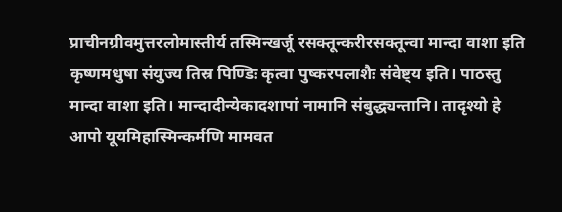प्राचीनग्रीवमुत्तरलोमास्तीर्य तस्मिन्खर्जू रसक्तून्करीरसक्तून्वा मान्दा वाशा इति कृष्णमधुषा संयुज्य तिस्र पिण्डिः कृत्वा पुष्करपलाशैः संवेष्ट्य इति। पाठस्तु मान्दा वाशा इति। मान्दादीन्येकादशापां नामानि संबुद्ध्यन्तानि। तादृश्यो हे आपो यूयमिहास्मिन्कर्मणि मामवत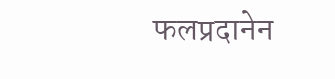फलप्रदानेन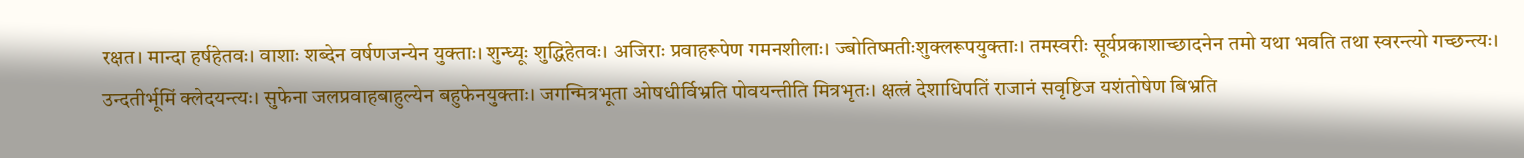रक्षत। मान्दा हर्षहेतवः। वाशाः शब्देन वर्षणजन्येन युक्ताः। शुन्ध्यूः शुद्धिहेतवः। अजिराः प्रवाहरूपेण गमनशीलाः। ज्बोतिष्मतीःशुक्लरूपयुक्ताः। तमस्वरीः सूर्यप्रकाशाच्छादनेन तमो यथा भवति तथा स्वरन्त्यो गच्छन्त्यः। उन्दतीर्भूमिं क्लेदयन्त्यः। सुफेना जलप्रवाहबाहुल्येन बहुफेनयुक्ताः। जगन्मित्रभूता ओषधीर्विभ्रति पोवयन्तीति मित्रभृतः। क्षत्त्रं देशाधिपतिं राजानं सवृष्टिज यशंतोषेण बिभ्रति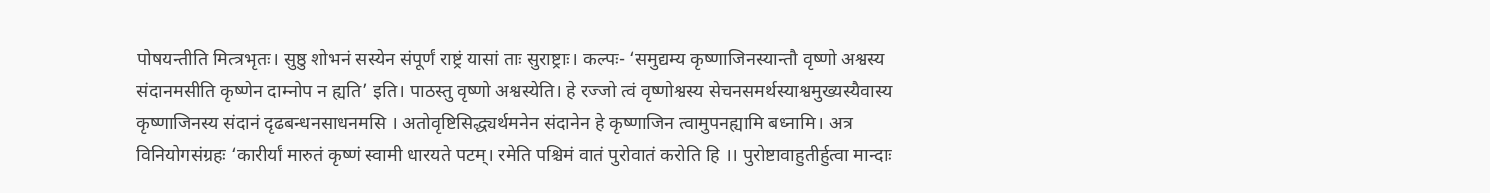पोषयन्तीति मित्त्रभृतः। सुष्ठु शोभनं सस्येन संपूर्णं राष्ट्रं यासां ताः सुराष्ट्राः। कल्पः- ‘समुद्यम्य कृष्णाजिनस्यान्तौ वृष्णो अश्वस्य संदानमसीति कृष्णेन दाम्नोप न ह्यति’ इति। पाठस्तु वृष्णो अश्वस्येति। हे रज्जो त्वं वृष्णोश्वस्य सेचनसमर्थस्याश्वमुख्यस्यैवास्य कृष्णाजिनस्य संदानं दृढबन्धनसाधनमसि । अतोवृष्टिसिद्ध्यर्थमनेन संदानेन हे कृष्णाजिन त्वामुपनह्यामि बध्नामि। अत्र विनियोगसंग्रहः ‘कारीर्यां मारुतं कृष्णं स्वामी धारयते पटम्। रमेति पश्चिमं वातं पुरोवातं करोति हि ।। पुरोष्टावाहुतीर्हुत्वा मान्दाः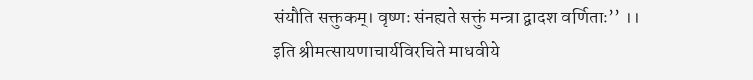संयौति सक्तुकम्। वृष्णः संनह्यते सक्तुं मन्त्रा द्वादश वर्णिताः’’ ।। इति श्रीमत्सायणाचार्यविरचिते माधवीये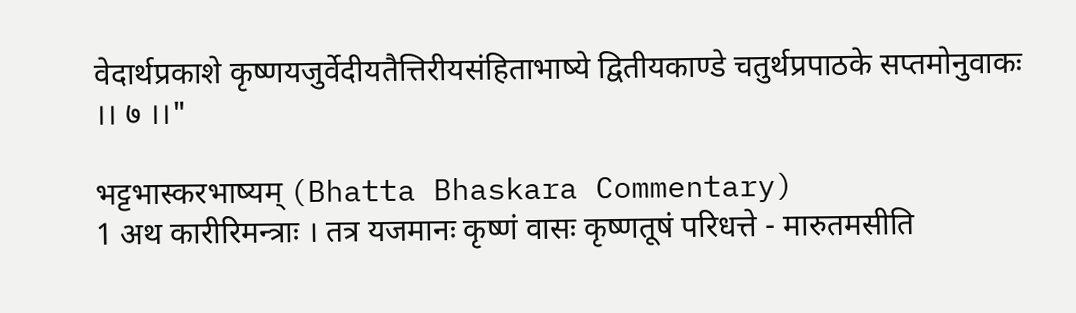वेदार्थप्रकाशे कृष्णयजुर्वेदीयतैत्तिरीयसंहिताभाष्ये द्वितीयकाण्डे चतुर्थप्रपाठके सप्तमोनुवाकः ।। ७ ।।"

भट्टभास्करभाष्यम् (Bhatta Bhaskara Commentary)
1 अथ कारीरिमन्त्राः । तत्र यजमानः कृष्णं वासः कृष्णतूषं परिधत्ते - मारुतमसीति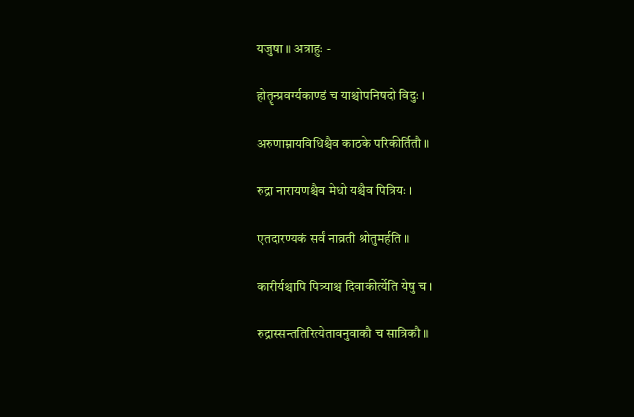यजुषा ॥ अत्राहुः -

होतॄन्प्रवर्ग्यकाण्डं च याश्चोपनिषदो विदुः ।

अरुणाम्नायविधिश्चैव काठके परिकीर्तितौ ॥

रुद्रा नारायणश्चैव मेधो यश्चैव पित्रियः ।

एतदारण्यकं सर्वं नाव्रती श्रोतुमर्हति ॥

कारीर्यश्चापि पित्र्याश्च दिवाकीर्त्येति येषु च ।

रुद्रास्सन्ततिरित्येतावनुवाकौ च सात्रिकौ ॥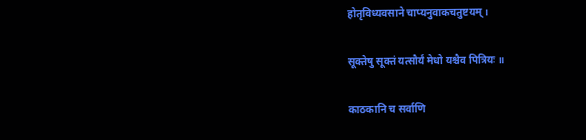होतृविध्यवसाने चाप्यनुवाकचतुष्टयम् ।

सूक्तेषु सूक्तं यत्सौर्यं मेधो यश्चैव पित्रियः ॥

काठकानि च सर्वाणि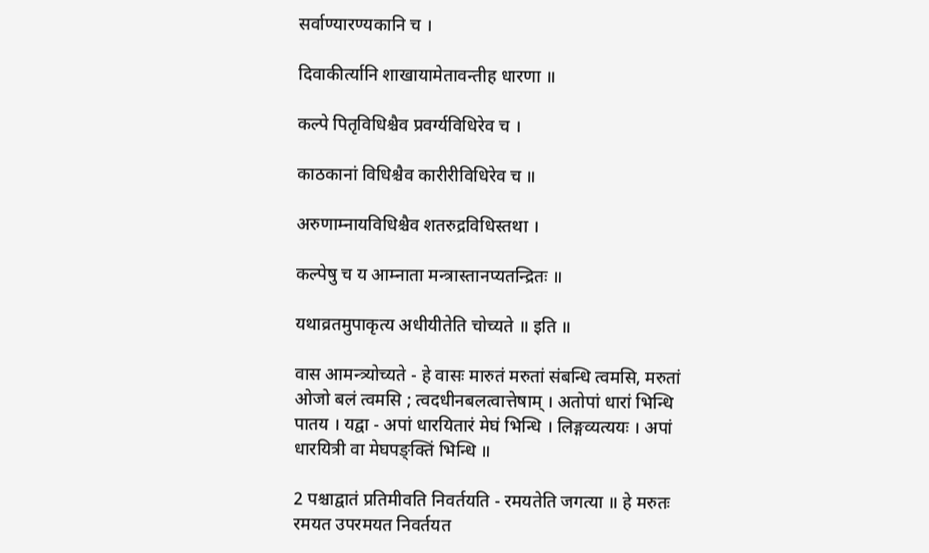सर्वाण्यारण्यकानि च ।

दिवाकीर्त्यानि शाखायामेतावन्तीह धारणा ॥

कल्पे पितृविधिश्चैव प्रवर्ग्यविधिरेव च ।

काठकानां विधिश्चैव कारीरीविधिरेव च ॥

अरुणाम्नायविधिश्चैव शतरुद्रविधिस्तथा ।

कल्पेषु च य आम्नाता मन्त्रास्तानप्यतन्द्रितः ॥

यथाव्रतमुपाकृत्य अधीयीतेति चोच्यते ॥ इति ॥

वास आमन्त्र्योच्यते - हे वासः मारुतं मरुतां संबन्धि त्वमसि, मरुतां ओजो बलं त्वमसि ; त्वदधीनबलत्वात्तेषाम् । अतोपां धारां भिन्धि पातय । यद्वा - अपां धारयितारं मेघं भिन्धि । लिङ्गव्यत्ययः । अपां धारयित्री वा मेघपङ्क्तिं भिन्धि ॥

2 पश्चाद्वातं प्रतिमीवति निवर्तयति - रमयतेति जगत्या ॥ हे मरुतः रमयत उपरमयत निवर्तयत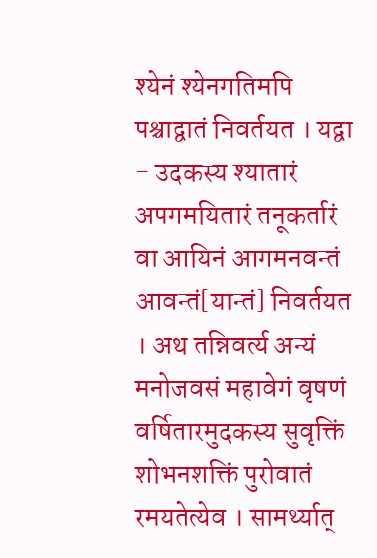श्येनं श्येनगतिमपि पश्चाद्वातं निवर्तयत । यद्वा - उदकस्य श्यातारं अपगमयितारं तनूकर्तारं वा आयिनं आगमनवन्तं आवन्तं[यान्तं] निवर्तयत । अथ तन्निवर्त्य अन्यं मनोजवसं महावेगं वृषणं वर्षितारमुदकस्य सुवृक्तिं शोभनशक्तिं पुरोवातं रमयतेत्येव । सामर्थ्यात्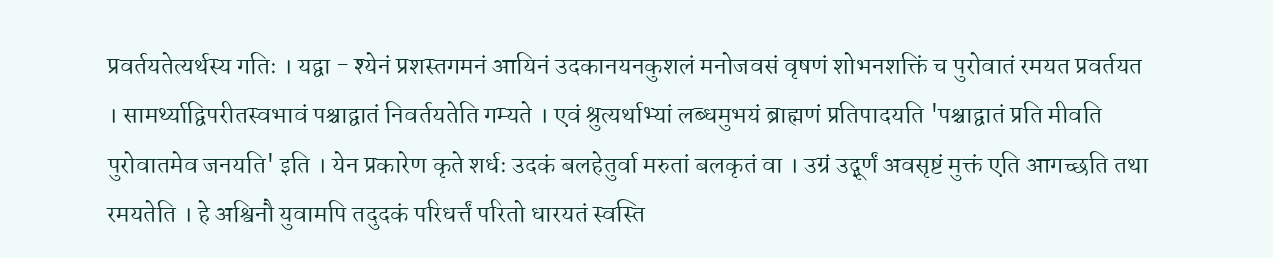प्रवर्तयतेत्यर्थस्य गतिः । यद्वा - श्येनं प्रशस्तगमनं आयिनं उदकानयनकुशलं मनोजवसं वृषणं शोभनशक्तिं च पुरोवातं रमयत प्रवर्तयत । सामर्थ्याद्विपरीतस्वभावं पश्चाद्वातं निवर्तयतेति गम्यते । एवं श्रुत्यर्थाभ्यां लब्धमुभयं ब्राह्मणं प्रतिपादयति 'पश्चाद्वातं प्रति मीवति पुरोवातमेव जनयति' इति । येन प्रकारेण कृते शर्धः उदकं बलहेतुर्वा मरुतां बलकृतं वा । उग्रं उद्गूर्णं अवसृष्टं मुक्तं एति आगच्छति तथा रमयतेति । हे अश्विनौ युवामपि तदुदकं परिधर्त्तं परितो धारयतं स्वस्ति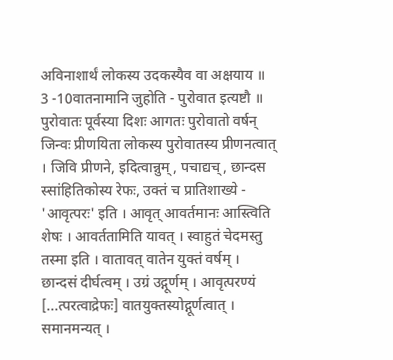अविनाशार्थं लोकस्य उदकस्यैव वा अक्षयाय ॥
3 -10वातनामानि जुहोति - पुरोवात इत्यष्टौ ॥ पुरोवातः पूर्वस्या दिशः आगतः पुरोवातो वर्षन् जिन्वः प्रीणयिता लोकस्य पुरोवातस्य प्रीणनत्वात् । जिवि प्रीणने, इदित्वान्नुम्, पचाद्यच्, छान्दस स्सांहितिकोस्य रेफः, उक्तं च प्रातिशाख्ये - 'आवृत्परः' इति । आवृत् आवर्तमानः आस्त्विति शेषः । आवर्ततामिति यावत् । स्वाहुतं चेदमस्तु तस्मा इति । वातावत् वातेन युक्तं वर्षम् । छान्दसं दीर्घत्वम् । उग्रं उद्गूर्णम् । आवृत्परण्यं [...त्परत्वाद्रेफः] वातयुक्तस्योद्गूर्णत्वात् । समानमन्यत् ।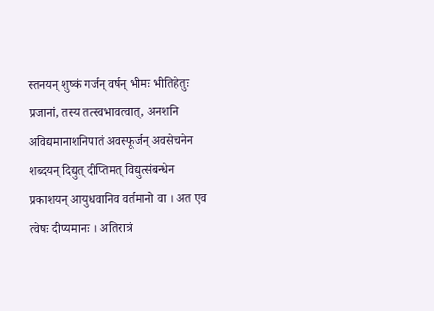स्तनयन् शुष्कं गर्जन् वर्षन् भीमः भीतिहेतुः प्रजानां, तस्य तत्स्वभावत्वात्, अनशनि अविद्यमानाशनिपातं अवस्फूर्जन् अवसेचनेन शब्दयन् दिद्युत् दीप्तिमत् विद्युत्संबन्धेन प्रकाशयन् आयुधवानिव वर्तमानो वा । अत एव त्वेषः दीप्यमानः । अतिरात्रं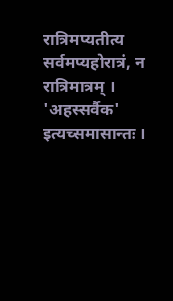रात्रिमप्यतीत्य सर्वमप्यहोरात्रं, न रात्रिमात्रम् । 'अहस्सर्वैक' इत्यच्समासान्तः ।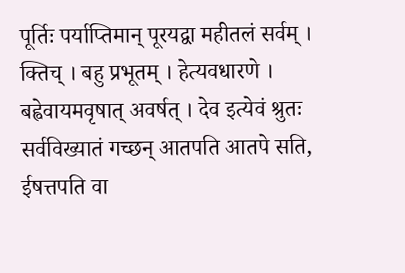पूर्तिः पर्याप्तिमान् पूरयद्वा महीतलं सर्वम् । क्तिच् । बहु प्रभूतम् । हेत्यवधारणे । बह्वेवायमवृषात् अवर्षत् । देव इत्येवं श्रुतः सर्वविख्यातं गच्छन् आतपति आतपे सति, ईषत्तपति वा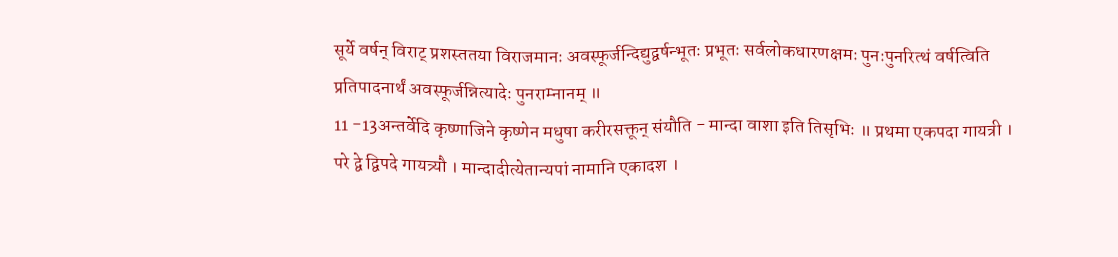सूर्ये वर्षन् विराट् प्रशस्ततया विराजमानः अवस्फूर्जन्दिद्युद्वर्षन्भूतः प्रभूतः सर्वलोकधारणक्षमः पुनःपुनरित्थं वर्षत्विति प्रतिपादनार्थं अवस्फूर्जन्नित्यादेः पुनराम्नानम् ॥
11 -13अन्तर्वेदि कृष्णाजिने कृष्णेन मधुषा करीरसक्तून् संयौति - मान्दा वाशा इति तिसृभिः ॥ प्रथमा एकपदा गायत्री । परे द्वे द्विपदे गायत्र्यौ । मान्दादीत्येतान्यपां नामानि एकादश ।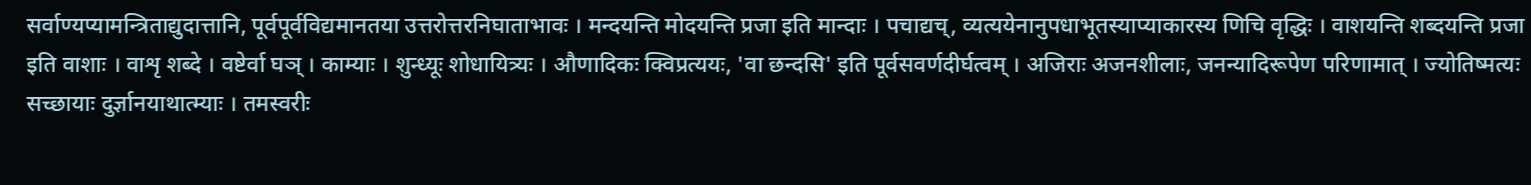सर्वाण्यप्यामन्त्रिताद्युदात्तानि, पूर्वपूर्वविद्यमानतया उत्तरोत्तरनिघाताभावः । मन्दयन्ति मोदयन्ति प्रजा इति मान्दाः । पचाद्यच्, व्यत्ययेनानुपधाभूतस्याप्याकारस्य णिचि वृद्धिः । वाशयन्ति शब्दयन्ति प्रजा इति वाशाः । वाशृ शब्दे । वष्टेर्वा घञ् । काम्याः । शुन्ध्यूः शोधायित्र्यः । औणादिकः क्विप्रत्ययः, 'वा छन्दसि' इति पूर्वसवर्णदीर्घत्वम् । अजिराः अजनशीलाः, जनन्यादिरूपेण परिणामात् । ज्योतिष्मत्यः सच्छायाः दुर्ज्ञानयाथात्म्याः । तमस्वरीः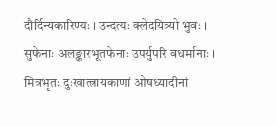दौर्दिन्यकारिण्यः । उन्दत्यः क्लेदयित्र्यो भुवः । सुफेनाः अलङ्कारभूतफेनाः उपर्युपरि वधर्मानाः । मित्रभृतः दुःखात्त्रायकाणां ओषध्यादीनां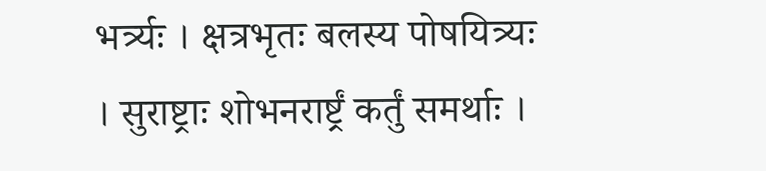भर्त्र्यः । क्षत्रभृतः बलस्य पोषयित्र्यः । सुराष्ट्राः शोभनरार्ष्ट्रं कर्तुं समर्थाः ।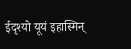ईदृश्यो यूयं इहास्मिन्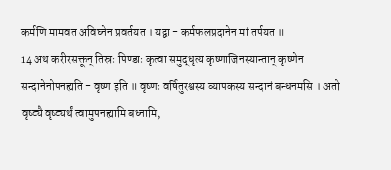कर्मणि मामवत अविघ्नेन प्रवर्तयत । यद्वा - कर्मफलप्रदानेन मां तर्पयत ॥
14 अथ करीरसक्तून् तिस्रः पिण्डाः कृत्वा समुद्धृत्य कृष्णाजिनस्यान्तान् कृष्णेन सन्दानेनोपनह्यति - वृष्ण इति ॥ वृष्णः वर्षितुरश्वस्य व्यापकस्य सन्दानं बन्धनमसि । अतो वृष्ट्यै वृष्ट्यर्थं त्वामुपनह्यामि बध्नामि,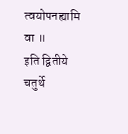त्वयोपनह्यामि वा ॥
इति द्वितीये चतुर्थे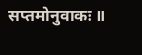सप्तमोनुवाकः ॥